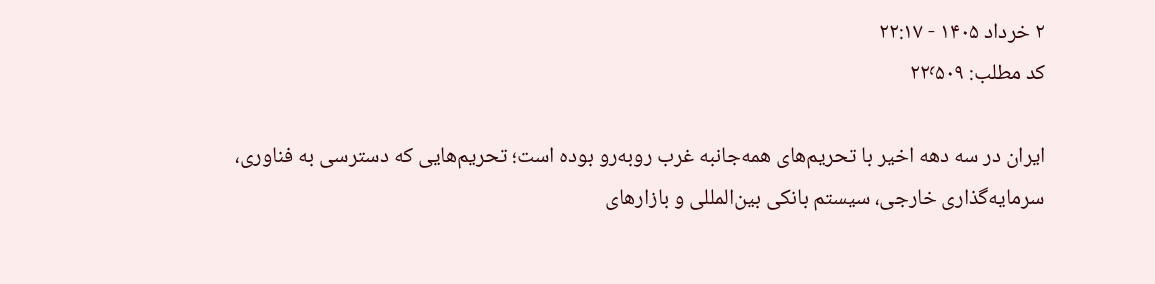۲ خرداد ۱۴۰۵ - ۲۲:۱۷
کد مطلب: ۲۲٬۵۰۹

ایران در سه دهه اخیر با تحریم‌های همه‌جانبه غرب روبه‌رو بوده است؛ تحریم‌هایی که دسترسی به فناوری، سرمایه‌گذاری خارجی، سیستم بانکی بین‌المللی و بازارهای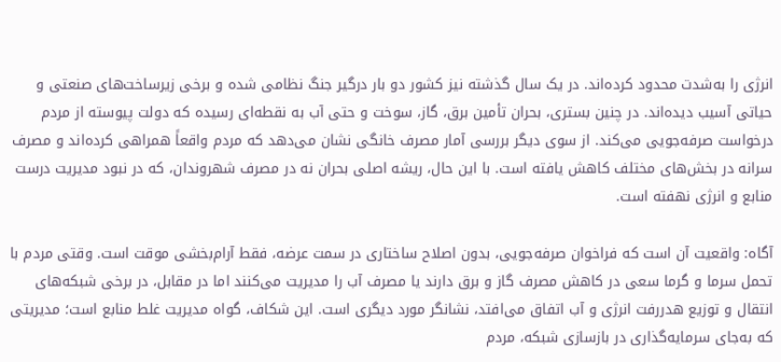انرژی را به‌شدت محدود کرده‌اند. در یک سال گذشته نیز کشور دو بار درگیر جنگ نظامی شده و برخی زیرساخت‌های صنعتی و حیاتی آسیب دیده‌اند. در چنین بستری، بحران تأمین برق، گاز، سوخت و حتی آب به نقطه‌ای رسیده که دولت پیوسته از مردم درخواست صرفه‌جویی می‌کند. از سوی دیگر بررسی آمار مصرف خانگی نشان می‌دهد که مردم واقعاً همراهی کرده‌اند و مصرف سرانه در بخش‌های مختلف کاهش یافته است. با این حال، ریشه اصلی بحران نه در مصرف شهروندان، که در نبود مدیریت درست منابع و انرژی نهفته است.

آگاه: واقعیت آن است که فراخوان صرفه‌جویی، بدون اصلاح ساختاری در سمت عرضه، فقط آرام‌بخشی موقت است. وقتی مردم با تحمل سرما و گرما سعی در کاهش مصرف گاز و برق دارند یا مصرف آب را مدیریت می‌کنند اما در مقابل، در برخی شبکه‌های انتقال و توزیع هدررفت انرژی و آب اتفاق می‌افتد، نشانگر مورد دیگری است. این شکاف، گواه مدیریت غلط منابع است؛ مدیریتی که به‌جای سرمایه‌گذاری در بازسازی شبکه، مردم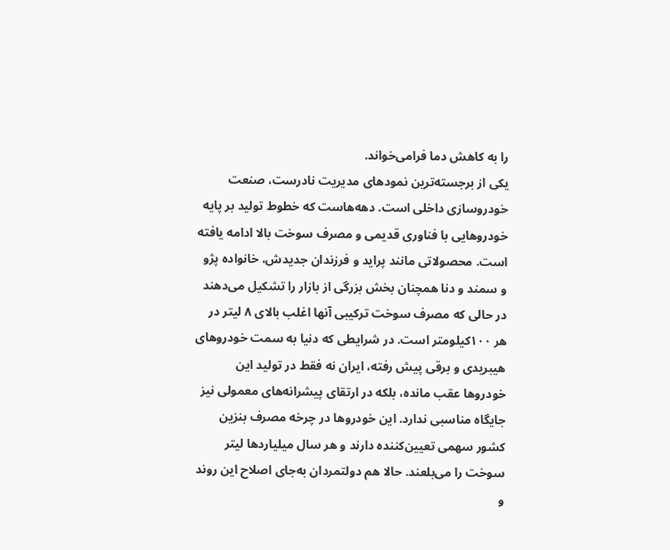را به کاهش دما فرامی‌خواند.
یکی از برجسته‌ترین نمودهای مدیریت نادرست، صنعت خودروسازی داخلی است. دهه‌هاست که خطوط تولید بر پایه خودروهایی با فناوری قدیمی و مصرف سوخت بالا ادامه یافته است. محصولاتی مانند پراید و فرزندان جدیدش، خانواده پژو و سمند و دنا همچنان بخش بزرگی از بازار را تشکیل می‌دهند در حالی که مصرف سوخت ترکیبی آنها اغلب بالای ۸ لیتر در هر ۱۰۰کیلومتر است. در شرایطی که دنیا به سمت خودروهای هیبریدی و برقی پیش رفته، ایران نه فقط در تولید این خودروها عقب مانده، بلکه در ارتقای پیشرانه‌های معمولی نیز جایگاه مناسبی ندارد. این خودروها در چرخه مصرف بنزین کشور سهمی تعیین‌کننده دارند و هر سال میلیاردها لیتر سوخت را می‌بلعند. حالا هم دولتمردان به‌جای اصلاح این روند و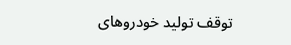توقف تولید خودروهای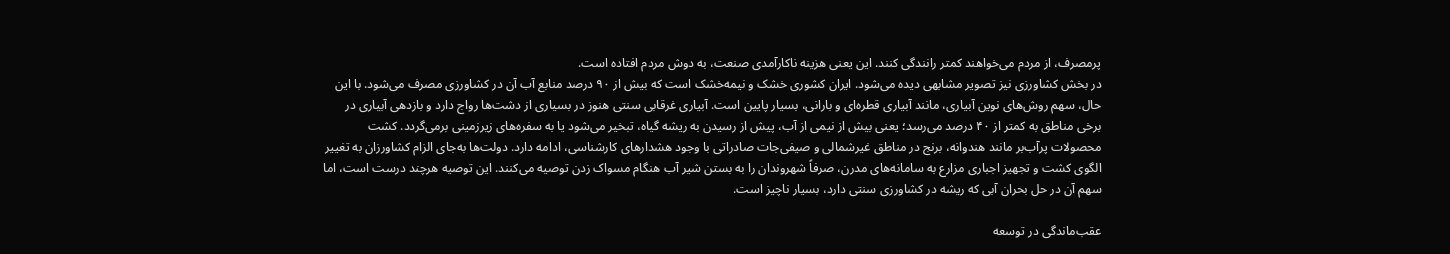پرمصرف، از مردم می‌خواهند کمتر رانندگی کنند. این یعنی هزینه ناکارآمدی صنعت، به دوش مردم افتاده است.
در بخش کشاورزی نیز تصویر مشابهی دیده می‌شود. ایران کشوری خشک و نیمه‌خشک است که بیش از ۹۰ درصد منابع آب آن در کشاورزی مصرف می‌شود. با این حال، سهم روش‌های نوین آبیاری، مانند آبیاری قطره‌ای و بارانی، بسیار پایین است. آبیاری غرقابی سنتی هنوز در بسیاری از دشت‌ها رواج دارد و بازدهی آبیاری در برخی مناطق به کمتر از ۴۰ درصد می‌رسد؛ یعنی بیش از نیمی از آب، پیش از رسیدن به ریشه گیاه، تبخیر می‌شود یا به سفره‌های زیرزمینی برمی‌گردد. کشت محصولات پرآب‌بر مانند هندوانه، برنج در مناطق غیرشمالی و صیفی‌جات صادراتی با وجود هشدارهای کارشناسی، ادامه دارد. دولت‌ها به‌جای الزام کشاورزان به تغییر الگوی کشت و تجهیز اجباری مزارع به سامانه‌های مدرن، صرفاً شهروندان را به بستن شیر آب هنگام مسواک زدن توصیه می‌کنند. این توصیه هرچند درست است، اما سهم آن در حل بحران آبی که ریشه در کشاورزی سنتی دارد، بسیار ناچیز است.

عقب‌ماندگی در توسعه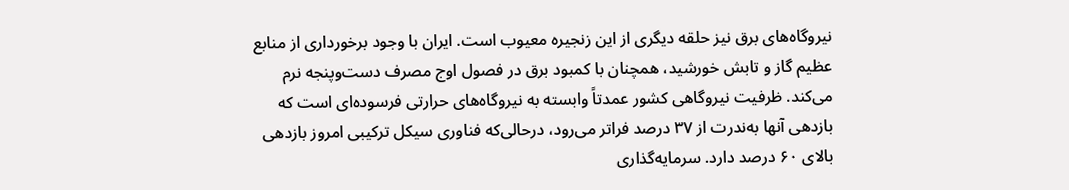نیروگاه‌های برق نیز حلقه دیگری از این زنجیره معیوب است. ایران با وجود برخورداری از منابع عظیم گاز و تابش خورشید، همچنان با کمبود برق در فصول اوج مصرف دست‌وپنجه نرم می‌کند. ظرفیت نیروگاهی کشور عمدتاً وابسته به نیروگاه‌های حرارتی فرسوده‌ای است که بازدهی آنها به‌ندرت از ۳۷ درصد فراتر می‌رود، درحالی‌که فناوری سیکل ترکیبی امروز بازدهی بالای ۶۰ درصد دارد. سرمایه‌گذاری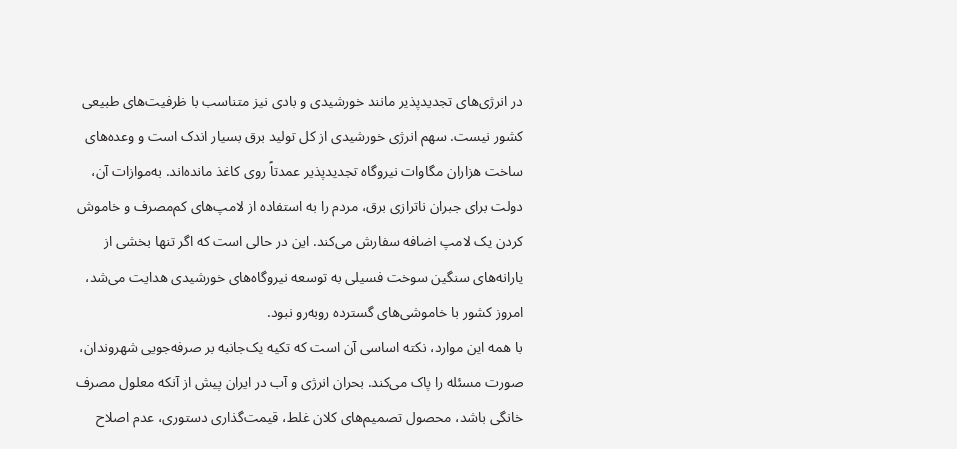در انرژی‌های تجدیدپذیر مانند خورشیدی و بادی نیز متناسب با ظرفیت‌های طبیعی کشور نیست. سهم انرژی خورشیدی از کل تولید برق بسیار اندک است و وعده‌های ساخت هزاران مگاوات نیروگاه تجدیدپذیر عمدتاً روی کاغذ مانده‌اند. به‌موازات آن، دولت برای جبران ناترازی برق، مردم را به استفاده از لامپ‌های کم‌مصرف و خاموش کردن یک لامپ اضافه سفارش می‌کند. این در حالی است که اگر تنها بخشی از یارانه‌های سنگین سوخت فسیلی به توسعه نیروگاه‌های خورشیدی هدایت می‌شد، امروز کشور با خاموشی‌های گسترده روبه‌رو نبود.
با همه این موارد، نکته اساسی آن است که تکیه یک‌جانبه بر صرفه‌جویی شهروندان، صورت مسئله را پاک می‌کند. بحران انرژی و آب در ایران پیش از آنکه معلول مصرف خانگی باشد، محصول تصمیم‌های کلان غلط، قیمت‌گذاری دستوری، عدم اصلاح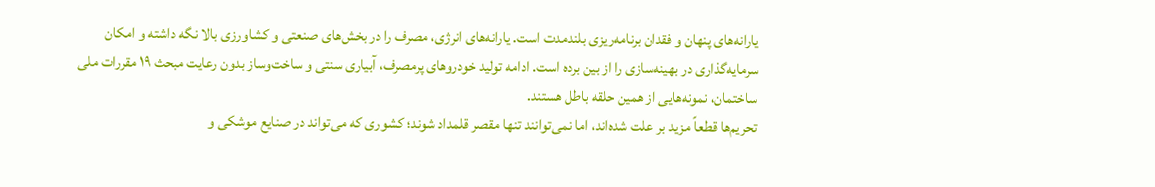یارانه‌های پنهان و فقدان برنامه‌ریزی بلندمدت است. یارانه‌های انرژی، مصرف را در بخش‌های صنعتی و کشاورزی بالا نگه داشته و امکان سرمایه‌گذاری در بهینه‌سازی را از بین برده است. ادامه تولید خودروهای پرمصرف، آبیاری سنتی و ساخت‌وساز بدون رعایت مبحث ۱۹ مقررات ملی ساختمان، نمونه‌هایی از همین حلقه باطل هستند.
تحریم‌ها قطعاً مزید بر علت شده‌اند، اما نمی‌توانند تنها مقصر قلمداد شوند؛ کشوری که می‌تواند در صنایع موشکی و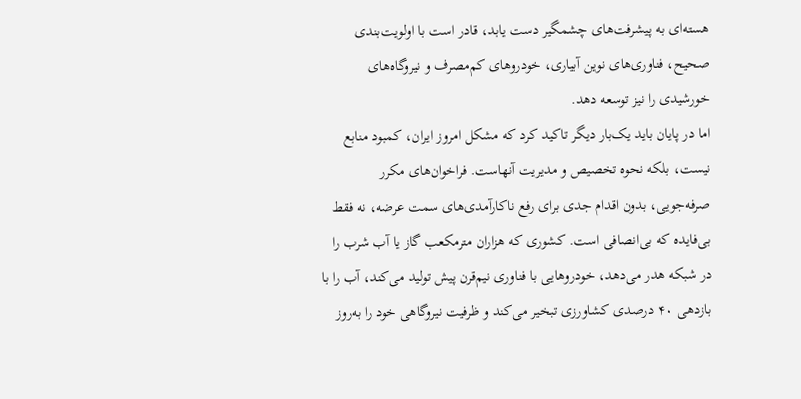هسته‌ای به پیشرفت‌های چشمگیر دست یابد، قادر است با اولویت‌بندی صحیح، فناوری‌های نوین آبیاری، خودروهای کم‌مصرف و نیروگاه‌های خورشیدی را نیز توسعه دهد.
اما در پایان باید یک‌بار دیگر تاکید کرد که مشکل امروز ایران، کمبود منابع نیست، بلکه نحوه تخصیص و مدیریت آنهاست. فراخوان‌های مکرر صرفه‌جویی، بدون اقدام جدی برای رفع ناکارآمدی‌های سمت عرضه، نه فقط بی‌فایده که بی‌انصافی است. کشوری که هزاران مترمکعب گاز یا آب شرب را در شبکه هدر می‌دهد، خودروهایی با فناوری نیم‌قرن پیش تولید می‌کند، آب را با بازدهی ۴۰ درصدی کشاورزی تبخیر می‌کند و ظرفیت نیروگاهی خود را به‌روز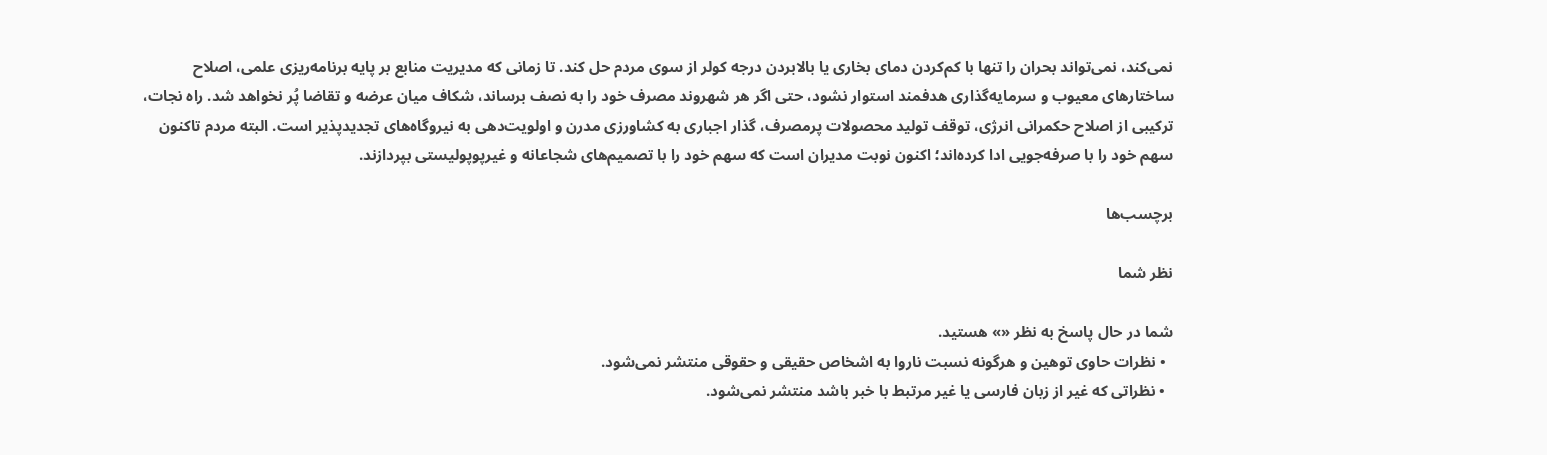نمی‌کند، نمی‌تواند بحران را تنها با کم‌کردن دمای بخاری یا بالابردن درجه کولر از سوی مردم حل کند. تا زمانی که مدیریت منابع بر پایه برنامه‌ریزی علمی، اصلاح ساختارهای معیوب و سرمایه‌گذاری هدفمند استوار نشود، حتی اگر هر شهروند مصرف خود را به نصف برساند، شکاف میان عرضه و تقاضا پُر نخواهد شد. راه نجات، ترکیبی از اصلاح حکمرانی انرژی، توقف تولید محصولات پرمصرف، گذار اجباری به کشاورزی مدرن و اولویت‌دهی به نیروگاه‌های تجدیدپذیر است. البته مردم تاکنون سهم خود را با صرفه‌جویی ادا کرده‌اند؛ اکنون نوبت مدیران است که سهم خود را با تصمیم‌های شجاعانه و غیرپوپولیستی بپردازند.

برچسب‌ها

نظر شما

شما در حال پاسخ به نظر «» هستید.
  • نظرات حاوی توهین و هرگونه نسبت ناروا به اشخاص حقیقی و حقوقی منتشر نمی‌شود.
  • نظراتی که غیر از زبان فارسی یا غیر مرتبط با خبر باشد منتشر نمی‌شود.